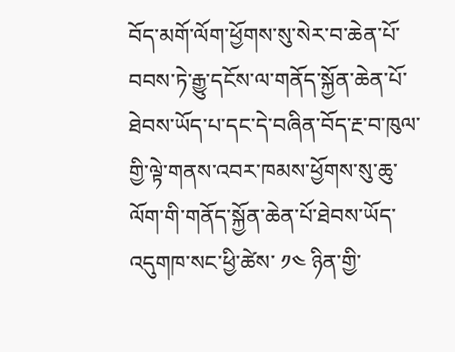བོད་མགོ་ལོག་ཕྱོགས་སུ་སེར་བ་ཆེན་པོ་བབས་ཏེ་རྒྱུ་དངོས་ལ་གནོད་སྐྱོན་ཆེན་པོ་ཐེབས་ཡོད་པ་དང་དེ་བཞིན་བོད་རྔ་བ་ཁུལ་གྱི་ལྟེ་གནས་འབར་ཁམས་ཕྱོགས་སུ་ཆུ་ལོག་གི་གནོད་སྐྱོན་ཆེན་པོ་ཐེབས་ཡོད་འདུགཁ་སང་ཕྱི་ཚེས་ ༡༤ ཉིན་གྱི་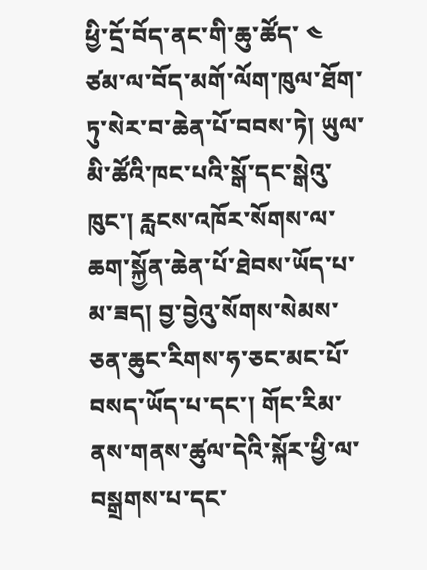ཕྱི་དྲོ་བོད་ནང་གི་ཆུ་ཚོད་ ༤ ཙམ་ལ་བོད་མགོ་ལོག་ཁུལ་ཐོག་ཏུ་སེར་བ་ཆེན་པོ་བབས་ཏེ། ཡུལ་མི་ཚོའི་ཁང་པའི་སྒོ་དང་སྒེའུ་ཁུང་། རླངས་འཁོར་སོགས་ལ་ཆག་སྐྱོན་ཆེན་པོ་ཐེབས་ཡོད་པ་མ་ཟད། བྱ་བྱེའུ་སོགས་སེམས་ཅན་ཆུང་རིགས་ཧ་ཅང་མང་པོ་བསད་ཡོད་པ་དང་། གོང་རིམ་ནས་གནས་ཚུལ་དེའི་སྐོར་ཕྱི་ལ་བསྒྲགས་པ་དང་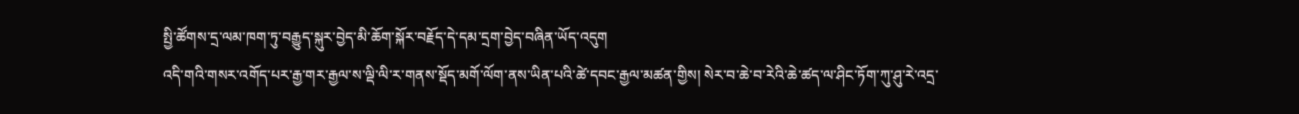སྤྱི་ཚོགས་དྲ་ལམ་ཁག་ཏུ་བརྒྱུད་སྐུར་བྱེད་མི་ཆོག་སྐོར་བརྗོད་དེ་དམ་དྲག་བྱེད་བཞིན་ཡོད་འདུག
འདི་གའི་གསར་འགོད་པར་རྒྱ་གར་རྒྱལ་ས་ལྡི་ལི་ར་གནས་སྡོད་མགོ་ལོག་ནས་ཡིན་པའི་ཚེ་དབང་རྒྱལ་མཚན་གྱིས། སེར་བ་ཆེ་བ་རེའི་ཆེ་ཚད་ལ་ཤིང་ཏོག་ཀུ་ཤུ་རེ་འདྲ་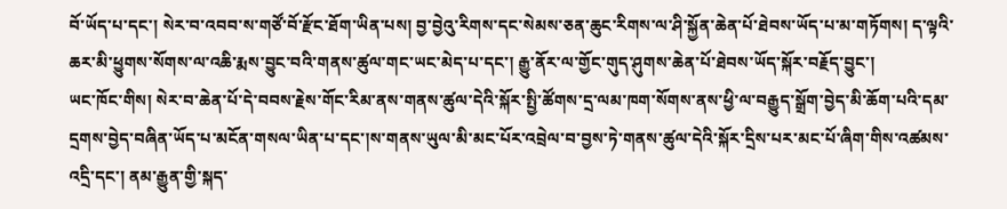བོ་ཡོད་པ་དང་། སེར་བ་འབབ་ས་གཙོ་བོ་རྫོང་ཐོག་ཡིན་པས། བྱ་བྱེའུ་རིགས་དང་སེམས་ཅན་ཆུང་རིགས་ལ་ཤི་སྐྱོན་ཆེན་པོ་ཐེབས་ཡོད་པ་མ་གཏོགས། ད་ལྟའི་ཆར་མི་ཕྱུགས་སོགས་ལ་འཆི་རྨས་བྱུང་བའི་གནས་ཚུལ་གང་ཡང་མེད་པ་དང་། རྒྱུ་ནོར་ལ་གྱོང་གུད་ཤུགས་ཆེན་པོ་ཐེབས་ཡོད་སྐོར་བརྗོད་བྱུང་།
ཡང་ཁོང་གིས། སེར་བ་ཆེན་པོ་དེ་བབས་རྗེས་གོང་རིམ་ནས་གནས་ཚུལ་དེའི་སྐོར་སྤྱི་ཚོགས་དྲ་ལམ་ཁག་སོགས་ནས་ཕྱི་ལ་བརྒྱུད་སྒྲོག་བྱེད་མི་ཆོག་པའི་དམ་དྲགས་བྱེད་བཞིན་ཡོད་པ་མངོན་གསལ་ཡིན་པ་དང་།ས་གནས་ཡུལ་མི་མང་པོར་འབྲེལ་བ་བྱས་ཏེ་གནས་ཚུལ་དེའི་སྐོར་དྲིས་པར་མང་པོ་ཞིག་གིས་འཚམས་འདྲི་དང་། ནམ་རྒྱུན་གྱི་སྐད་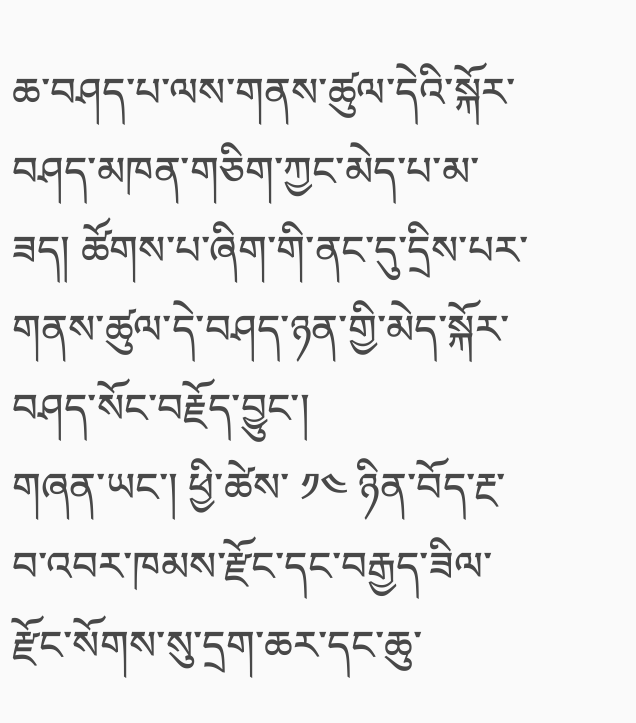ཆ་བཤད་པ་ལས་གནས་ཚུལ་དེའི་སྐོར་བཤད་མཁན་གཅིག་ཀྱང་མེད་པ་མ་ཟད། ཚོགས་པ་ཞིག་གི་ནང་དུ་དྲིས་པར་གནས་ཚུལ་དེ་བཤད་ཉན་གྱི་མེད་སྐོར་བཤད་སོང་བརྗོད་བྱུང་།
གཞན་ཡང་། ཕྱི་ཚེས་ ༡༤ ཉིན་བོད་རྔ་བ་འབར་ཁམས་རྫོང་དང་བརྒྱད་ཟིལ་རྫོང་སོགས་སུ་དྲག་ཆར་དང་ཆུ་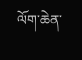ལོག་ཆེན་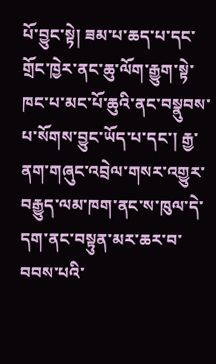པོ་བྱུང་སྟེ། ཟམ་པ་ཆད་པ་དང་གྲོང་ཁྱེར་ནང་ཆུ་ལོག་རྒྱུག་སྟེ་ཁང་པ་མང་པོ་ཆུའི་ནང་བསྣུབས་པ་སོགས་བྱུང་ཡོད་པ་དང་། རྒྱ་ནག་གཞུང་འབྲེལ་གསར་འགྱུར་བརྒྱུད་ལམ་ཁག་ནང་ས་ཁུལ་དེ་དག་ནང་བསྟུན་མར་ཆར་བ་བབས་པའི་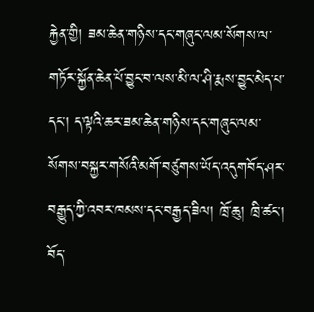རྐྱེན་གྱི། ཟམ་ཆེན་གཉིས་དང་གཞུང་ལམ་སོགས་ལ་གཏོར་སྐྱོན་ཆེན་པོ་བྱུང་བ་ལས་མི་ལ་ཤི་རྨས་བྱུང་མེད་པ་དང་། ད་ལྟའི་ཆར་ཟམ་ཆེན་གཉིས་དང་གཞུང་ལམ་སོགས་བསྐྱར་གསོའི་མགོ་བཙུགས་ཡོད་འདུགབོད་ཤར་བརྒྱུད་ཀྱི་འབར་ཁམས་དང་བརྒྱད་ཟིལ། ཁྲོ་ཆུ། ཁྲི་ཚང་། བོད་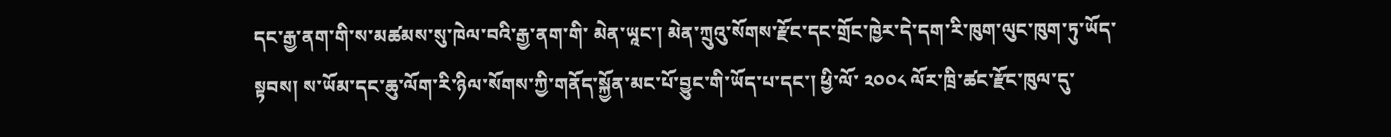དང་རྒྱ་ནག་གི་ས་མཚམས་སུ་ཁེལ་བའི་རྒྱ་ནག་གི་ མེན་ཡཱང་། མེན་ཀྲུའུ་སོགས་རྫོང་དང་གྲོང་ཁྱེར་དེ་དག་རི་ཁུག་ལུང་ཁུག་ཏུ་ཡོད་སྟབས། ས་ཡོམ་དང་ཆུ་ལོག་རི་ཉིལ་སོགས་ཀྱི་གནོད་སྐྱོན་མང་པོ་བྱུང་གི་ཡོད་པ་དང་། ཕྱི་ལོ་ ༢༠༠༨ ལོར་ཁྲི་ཚང་རྫོང་ཁུལ་དུ་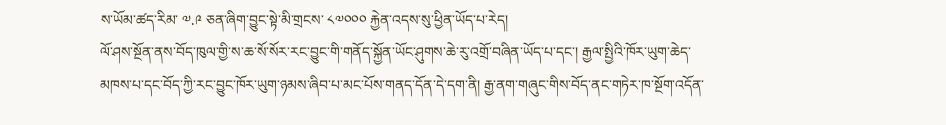ས་ཡོམ་ཚད་རིམ་ ༧.༩ ཅན་ཞིག་བྱུང་སྟེ་མི་གྲངས་ ༨༧༠༠༠ རྐྱེན་འདས་སུ་ཕྱིན་ཡོད་པ་རེད།
ལོ་ཤས་སྔོན་ནས་བོད་ཁུལ་གྱི་ས་ཆ་སོ་སོར་རང་བྱུང་གི་གནོད་སྐྱོན་ཡོང་ཤུགས་ཆེ་རུ་འགྲོ་བཞིན་ཡོད་པ་དང་། རྒྱལ་སྤྱིའི་ཁོར་ཡུག་ཆེད་མཁས་པ་དང་བོད་ཀྱི་རང་བྱུང་ཁོར་ཡུག་ཉམས་ཞིབ་པ་མང་པོས་གནད་དོན་དེ་དག་ནི། རྒྱ་ནག་གཞུང་གིས་བོད་ནང་གཏེར་ཁ་སྔོག་འདོན་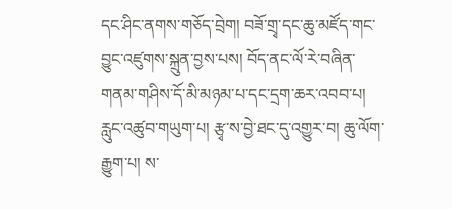དང་ཤིང་ནགས་གཅོད་བྲེག། བཟོ་གྲྭ་དང་ཆུ་མཛོད་གང་བྱུང་འཛུགས་སྐྲུན་བྱས་པས། བོད་ནང་ལོ་རེ་བཞིན་གནམ་གཤིས་དོ་མི་མཉམ་པ་དང་དྲག་ཆར་འབབ་པ། རླུང་འཚུབ་གཡུག་པ། རྩྭ་ས་བྱེ་ཐང་དུ་འགྱུར་བ། ཆུ་ལོག་རྒྱུག་པ། ས་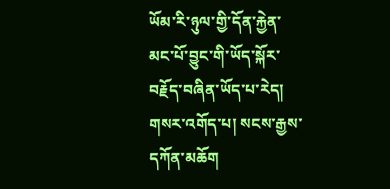ཡོམ་རི་ཉུལ་གྱི་དོན་རྐྱེན་མང་པོ་བྱུང་གི་ཡོད་སྐོར་བརྗོད་བཞིན་ཡོད་པ་རེད།
གསར་འགོད་པ། སངས་རྒྱས་དཀོན་མཆོག